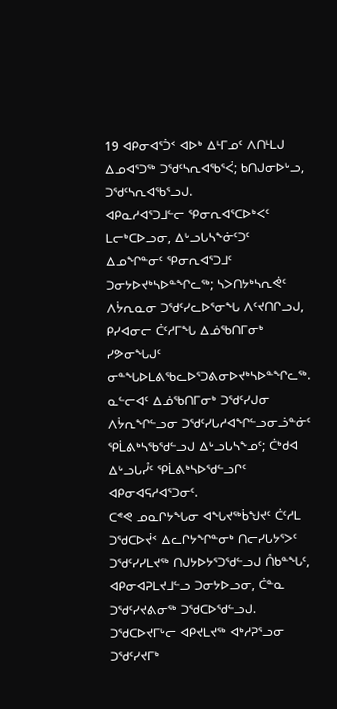19 ᐊᑭᓂᐊᕐᑑᑉ ᐊᐅᒃ ᐃᒻᒥᓄᑦ ᐱᑎᒻᒪᒍ ᐃᓄᐊᕐᑐᖅ ᑐᖁᑦᓴᕆᐊᖃᕐᐹ; ᑲᑎᒍᓂᐅᒡᓗ, ᑐᖁᑦᓴᕆᐊᖃᕐᓗᒍ.
ᐊᑭᓇᓱᐊᕐᑐᒧᓪᓕ ᕿᓂᕆᐊᕐᑕᐅᒃᐸᑦ ᒪᓕᒃᑕᐅᓗᓂ, ᐃᒡᓗᒐᓴᖕᓃᑦᑐᑦ ᐃᓄᖏᓐᓂᑦ ᕿᓂᕆᐊᕐᑐᒧᑦ ᑐᓂᔭᐅᔪᒃᓴᐅᓐᖏᓚᖅ; ᓴᐳᑎᔭᒃᓴᕆᕚᑦ ᐱᔮᕆᓇᓂ ᑐᖁᑦᓯᓚᐅᕐᓂᖓ ᐱᑦᔪᑎᒋᓗᒍ, ᑭᓯᐊᓂᓕ ᑖᑦᓱᒥᖓ ᐃᓅᖃᑎᒥᓂᒃ ᓯᕗᓂᖓᒍᑦ ᓂᓐᖓᐅᒪᕕᖃᓚᐅᕐᑐᕕᓂᐅᔪᒃᓴᐅᓐᖏᓚᖅ.
ᓇᓪᓕᐊᑦ ᐃᓅᖃᑎᒥᓂᒃ ᑐᖁᑦᓯᒍᓂ ᐱᔮᕆᖏᓪᓗᓂ ᑐᖁᑦᓯᒐᓱᐊᖏᓪᓗᓂᓘᓐᓃᑦ ᕿᒫᕕᒃᓴᖃᖁᓪᓗᒍ ᐃᒡᓗᒐᓴᖕᓄᑦ; ᑖᒃᑯᐊ ᐃᒡᓗᒐᓮᑦ ᕿᒫᕕᒃᓴᐅᖁᓪᓗᒋᑦ ᐊᑭᓂᐊᕋᓱᐊᕐᑐᓂᑦ.
ᑕᕝᕙ ᓄᓇᒋᔭᖓᓂ ᐊᖓᔪᖅᑳᖑᔪᑦ ᑖᑦᓱᒪ ᑐᖁᑕᐅᔫᑉ ᐃᓚᒋᔭᖏᓐᓂᒃ ᑎᓕᓯᒐᔭᕐᐳᑦ ᑐᖁᑦᓯᓯᒪᔪᖅ ᑎᒍᔭᐅᔭᕐᑐᖁᓪᓗᒍ ᑍᑲᓐᖓᑦ, ᐊᑭᓂᐊᕈᒪᔪᒧᓪᓗ ᑐᓂᔭᐅᓗᓂ, ᑖᓐᓇ ᑐᖁᑦᓯᔪᕕᓂᖅ ᑐᖁᑕᐅᖁᓪᓗᒍ.
ᑐᖁᑕᐅᔪᒥᒡᓕ ᐊᑭᔪᒪᔪᖅ ᐊᒃᓱᕈᕐᓗᓂ ᑐᖁᑦᓯᔪᒥᒃ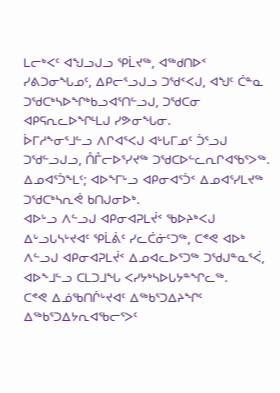ᒪᓕᒃᐸᑦ ᐊᖑᓗᒍᓗ ᕿᒫᔪᖅ, ᐊᖅᑯᑎᐅᑉ ᓯᕕᑐᓂᖓᓄᑦ, ᐃᑭᓕᕐᓗᒍᓗ ᑐᖁᑉᐸᒍ, ᐊᖑᑦ ᑖᓐᓇ ᑐᖁᑕᒃᓴᐅᖏᒃᑲᓗᐊᕐᑎᓪᓗᒍ, ᑐᖁᑕᓂ ᐊᑭᕋᕆᓚᐅᖏᒻᒪᒍ ᓯᕗᓂᖓᓂ.
ᐆᒥᓱᖕᓂᕐᒧᓪᓗ ᐱᒋᐊᕐᐸᒍ ᐊᒡᒐᒥᓄᑦ ᑑᕐᓗᒍ ᑐᖁᓪᓗᒍᓗ, ᑍᒤᓕᐅᕐᓯᔪᖅ ᑐᖁᑕᐅᓪᓚᕆᒋᐊᖃᕐᐳᖅ. ᐃᓄᐊᕐᑑᖕᒪᑦ; ᐊᐅᖕᒥᒡᓗ ᐊᑭᓂᐊᕐᑑᑉ ᐃᓄᐊᕐᓯᒪᔪᖅ ᑐᖁᑕᒃᓴᕆᕚ ᑲᑎᒍᓂᐅᒃ.
ᐊᐅᒡᓗ ᐱᓪᓗᒍ ᐊᑭᓂᐊᕈᒪᔫᑉ ᖃᐅᔨᒃᐸᒍ ᐃᒡᓗᒐᓴᒡᔪᐊᑦ ᕿᒫᕖᑦ ᓯᓚᑖᓃᑦᑐᖅ, ᑕᕝᕙ ᐊᐅᒃ ᐱᓪᓗᒍ ᐊᑭᓂᐊᕈᒪᔫᑉ ᐃᓄᐊᓚᐅᕐᑐᖅ ᑐᖁᒍᓐᓇᕐᐹ, ᐊᐅᖕᒧᓪᓗ ᑕᒪᑐᒧᖓ ᐸᓯᔭᒃᓴᐅᒐᔭᓐᖏᓚᖅ.
ᑕᕝᕙ ᐃᓅᖃᑎᒌᒡᔪᐊᑦ ᐃᖅᑲᕐᑐᐃᔨᖏᑦ ᐃᖅᑲᕐᑐᐃᔭᕆᐊᖃᓕᕐᐳᑦ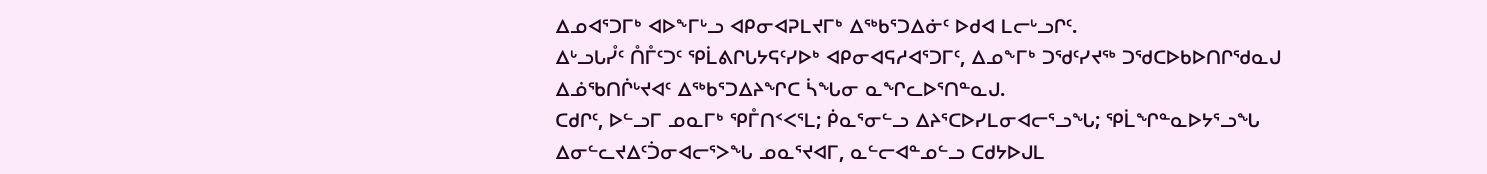ᐃᓄᐊᕐᑐᒥᒃ ᐊᐅᖕᒥᒡᓗ ᐊᑭᓂᐊᕈᒪᔪᒥᒃ ᐃᖅᑲᕐᑐᐃᓃᑦ ᐅᑯᐊ ᒪᓕᒡᓗᒋᑦ.
ᐃᒡᓗᒐᓮᑦ ᑍᒤᑦᑐᑦ ᕿᒫᕕᒋᒐᔭᕋᑦᓯᐅᒃ ᐊᑭᓂᐊᕋᓱᐊᕐᑐᒥᑦ, ᐃᓄᖕᒥᒃ ᑐᖁᑦᓯᔪᖅ ᑐᖁᑕᐅᑲᐅᑎᒋᖁᓇᒍ ᐃᓅᖃᑎᒌᒡᔪᐊᑦ ᐃᖅᑲᕐᑐᐃᔨᖏᑕ ᓵᖓᓂ ᓇᖏᓚᐅᕐᑎᓐᓇᒍ.
ᑕᑯᒋᑦ, ᐅᓪᓗᒥ ᓄᓇᒥᒃ ᕿᒤᑎᑉᐸᕐᒪ; ᑮᓇᕐᓂᓪᓗ ᐃᔨᕐᑕᐅᓯᒪᓂᐊᓕᕐᓗᖓ; ᕿᒫᖏᓐᓇᐅᔭᕐᓗᖓ ᐃᓂᓪᓚᔪᐃᑦᑑᓂᐊᓕᕐᐳᖓ ᓄᓇᕐᔪᐊᒥ, ᓇᓪᓕᐊᓐᓄᓪᓗ ᑕᑯᔭᐅᒍᒪ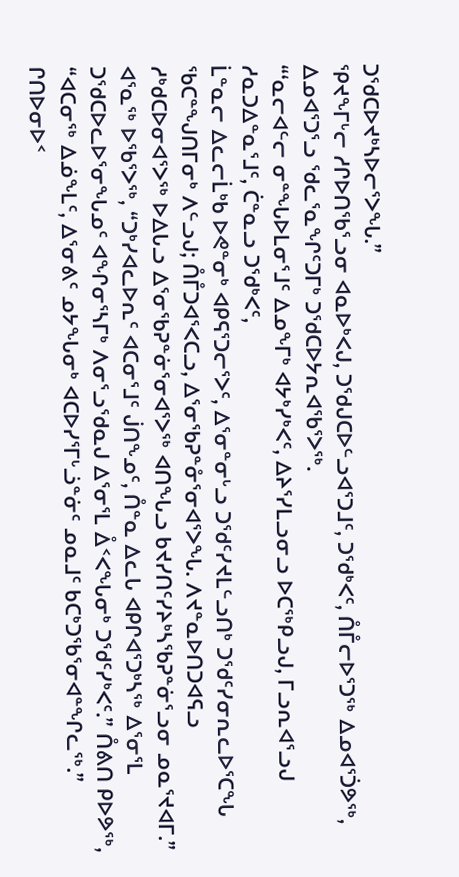ᑐᖁᑕᐅᔪᒃᓴᐅᓕᕐᐳᖓ.”
ᕿᔪᖕᒥᒡᓕ ᓱᒋᐅᑎᖃᕐᓗᓂ ᐊᓇᐅᒃᐸᒍ, ᑐᖁᒍᑕᐅᓪᓗᐊᕐᑐᒧᑦ, ᑐᖁᒃᐸᑦ, ᑍᒤᓕᐅᕐᑐᖅ ᐃᓄᐊᕐᑑᕗᖅ, ᐃᓄᐊᕐᑐᕐᓗ ᖁᓚᕐᓇᖏᑦᑐᒥᒃ ᑐᖁᑕᐅᔭᕆᐊᖃᕐᐳᖅ.
“‘ᓇᓕᐊᓪᓕ ᓂᓐᖓᐅᒪᓂᕐᒧᑦ ᐃᓄᖕᒥᒃ ᐊᔭᒃᓯᒃᐸᑦ, ᐃᔨᕐᓯᒪᓗᓂᓗ ᐅᑕᖅᑭᓗᒍ, ᒥᓗᕆᐊᕐᓗᒍ ᓱᓇᑐᐃᓐᓇᕐᒧᑦ, ᑖᓐᓇᓗ ᑐᖁᒃᐸᑦ,
ᒫᓐᓇᓕ ᐃᓚᓕᒫᒃᑲ ᐅᕙᓐᓂᒃ ᐊᑭᕋᕐᑐᓕᕐᐳᑦ, ᐃᕐᓂᓐᓂᒡᓗ ᑐᖁᑦᓯᔪᒪᓪᓗᑎᒃ ᑐᖁᑦᓯᓂᕆᓚᐅᕐᑕᖓ ᖃᑕᓐᖑᑎᒥᓂᒃ ᐱᓪᓗᒍ; ᑍᒤᑐᐊᕐᐸᑕᓗ, ᐃᕐᓂᖃᕈᓐᓁᕐᓂᐊᕐᐳᖓ. ᐱᔪᓐᓇᐅᑎᑐᐊᕋᓗ ᓱᒃᑯᑕᐅᓂᐊᕐᐳᖅ ᐅᐃᒐᓗ ᐃᕐᓂᖃᕈᓐᓃᕐᓂᐊᕐᐳᖅ ᐊᑎᖓᓗ ᑲᔪᓯᑎᑦᓯᔨᒃᓴᖃᕈᓐᓃᕐᓗᓂ ᓄᓇᕐᔪᐊᒥ.”
ᐊᕐᓇᖅ ᐅᖃᕐᐳᖅ, “ᑐᒃᓯᐊᓚᐅᕆᑦ ᐊᑕᓂᕐᒧᑦ ᒎᑎᖕᓄᑦ, ᑍᓐᓇ ᐃᓚᒐ ᐊᑭᒋᐊᕐᑐᒃᓴᖅ ᐃᕐᓂᕐᒪ ᑐᖁᑕᐅᓚᐅᕐᓂᖓᓄᑦ ᐊᖏᓂᕐᓴᒥᒃ ᐱᓂᕐᓗᖁᓇᒍ ᐃᕐᓂᕐᒪ ᐂᑉᐸᖓᓂᒃ ᑐᖁᑦᓯᒃᐸᑦ.” ᑍᕕᑎ ᑭᐅᕗᖅ, “ᐊᑕᓂᖅ ᐃᓅᖕᒪᑦ, ᐃᕐᓂᕕᑦ ᓄᔭᖓᓂᒃ ᐊᑕᐅᓯᕐᒥᒡᓘᓐᓃᑦ ᓄᓇᒧᑦ ᑲᑕᒃᑐᖃᕐᓂᐊᓐᖏᓚᖅ.”
ᒋᑎᐅᓂᐅᑉ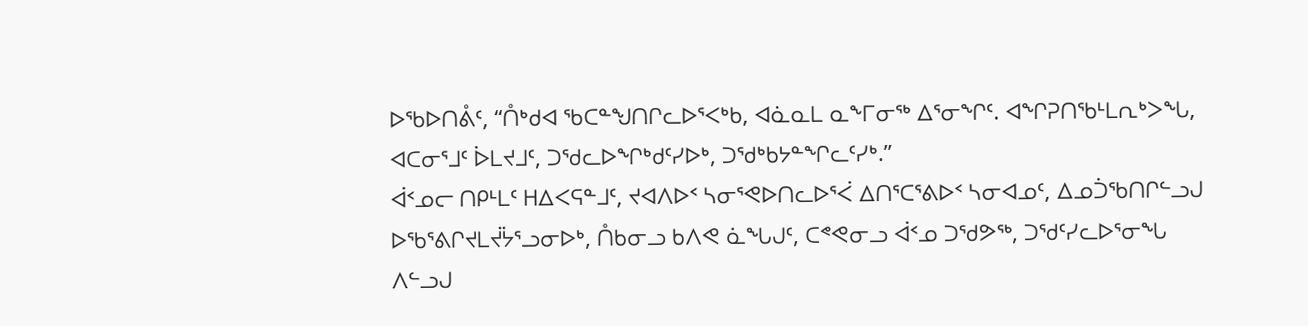ᐅᖃᐅᑎᕔᑦ, “ᑍᒃᑯᐊ ᖃᑕᓐᖑᑎᒋᓚᐅᕐᐸᒃᑲ, ᐊᓈᓇᒪ ᓇᖕᒥᓂᖅ ᐃᕐᓂᖏᑦ. ᐊᖏᕈᑎᖃᒻᒪᕆᒃᐳᖓ, ᐊᑕᓂᕐᒧᑦ ᐆᒪᔪᒧᑦ, ᑐᖁᓚᐅᖏᒃᑯᑦᓯᐅᒃ, ᑐᖁᒃᑲᔭᓐᖏᓚᑦᓯᒃ.”
ᐋᑉᓄᓕ ᑎᑭᒻᒪᑦ ᕼᐃᐸᕋᓐᒧᑦ, ᔪᐊᐱᐅᑉ ᓴᓂᕐᕙᐅᑎᓚᐅᕐᐹ ᐃᑎᕐᑕᕐᕕᐅᑉ ᓴᓂᐊᓄᑦ, ᐃᓄᑑᖃᑎᒋᓪᓗᒍ ᐅᖃᕐᕕᒋᔪᒪᔫᔮᕐᓗᓂᐅᒃ, ᑍᑲᓂᓗ ᑲᐱᕙ ᓈᖓᒍᑦ, ᑕᕝᕙᓂᓗ ᐋᑉᓄ ᑐᖁᕗᖅ, ᑐᖁᑦᓯᓚᐅᕐᓂᖓ ᐱᓪᓗᒍ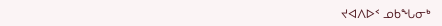ᔪᐊᐱᐅᑉ ᓄᑲᖓᓂᒃ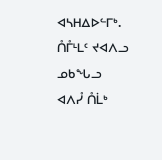ᐊᓴᕼᐃᐅᓪᒥᒃ.
ᑍᒤᒻᒪᑦ ᔪᐊᐱᓗ ᓄᑲᖓᓗ ᐊᐱᓮ ᑍᒫᒃ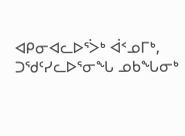ᐊᑭᓂᐊᓚᐅᕐᐴᒃ ᐋᑉᓄᒥᒃ, ᑐᖁᑦᓯᓚᐅᕐᓂᖓ ᓄᑲᖓᓂᒃ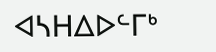ᐊᓴᕼᐃᐅᓪᒥᒃ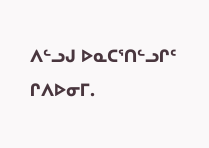ᐱᓪᓗᒍ ᐅᓇᑕᕐᑎᓪᓗᒋᑦ ᒋᐱᐅᓂᒥ.